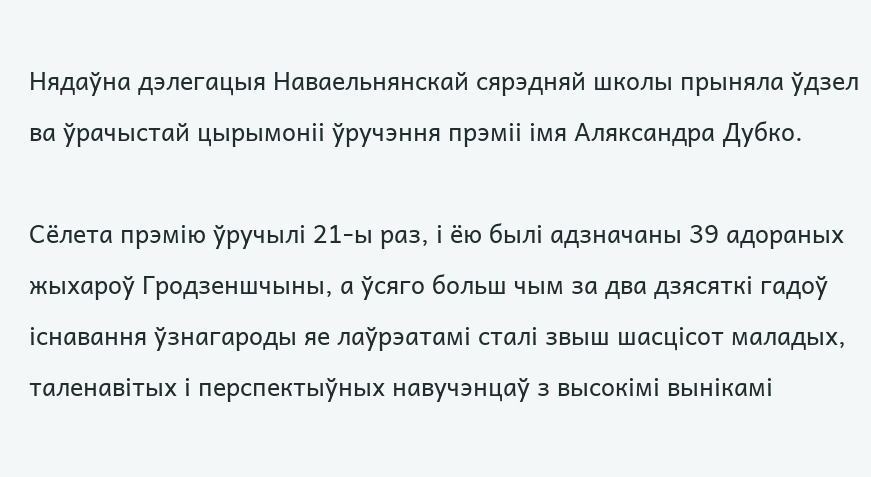Нядаўна дэлегацыя Наваельнянскай сярэдняй школы прыняла ўдзел ва ўрачыстай цырымоніі ўручэння прэміі імя Аляксандра Дубко.

Сёлета прэмію ўручылі 21-ы раз, і ёю былі адзначаны 39 адораных жыхароў Гродзеншчыны, а ўсяго больш чым за два дзясяткі гадоў існавання ўзнагароды яе лаўрэатамі сталі звыш шасцісот маладых, таленавітых і перспектыўных навучэнцаў з высокімі вынікамі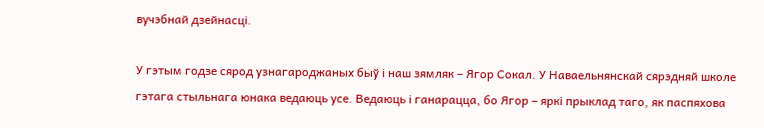вучэбнай дзейнасці.

У гэтым годзе сярод узнагароджаных быў і наш зямляк – Ягор Сокал. У Наваельнянскай сярэдняй школе гэтага стыльнага юнака ведаюць усе. Ведаюць і ганарацца, бо Ягор – яркі прыклад таго, як паспяхова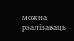можна рэалізаваць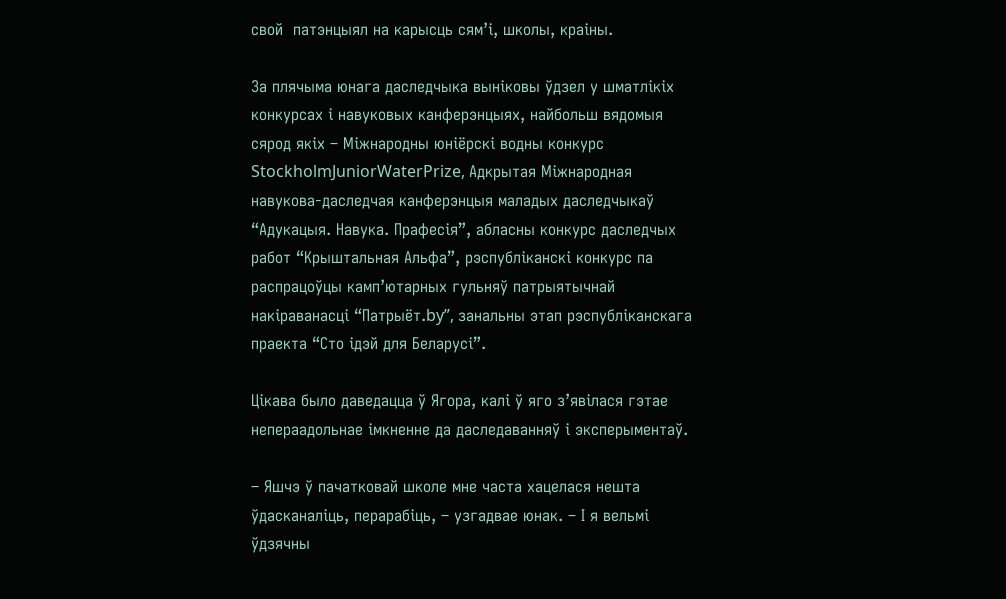свой  патэнцыял на карысць сям’і, школы, краіны.

За плячыма юнага даследчыка выніковы ўдзел у шматлікіх конкурсах і навуковых канферэнцыях, найбольш вядомыя сярод якіх – Міжнародны юніёрскі водны конкурс StockholmJuniorWaterPrize, Адкрытая Міжнародная навукова-даследчая канферэнцыя маладых даследчыкаў “Адукацыя. Навука. Прафесія”, абласны конкурс даследчых работ “Крыштальная Альфа”, рэспубліканскі конкурс па распрацоўцы камп’ютарных гульняў патрыятычнай накіраванасці “Патрыёт.by”, занальны этап рэспубліканскага праекта “Сто ідэй для Беларусі”.

Цікава было даведацца ў Ягора, калі ў яго з’явілася гэтае непераадольнае імкненне да даследаванняў і эксперыментаў.

– Яшчэ ў пачатковай школе мне часта хацелася нешта ўдасканаліць, перарабіць, – узгадвае юнак. – І я вельмі ўдзячны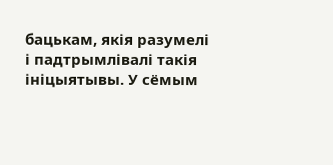бацькам, якія разумелі і падтрымлівалі такія ініцыятывы. У сёмым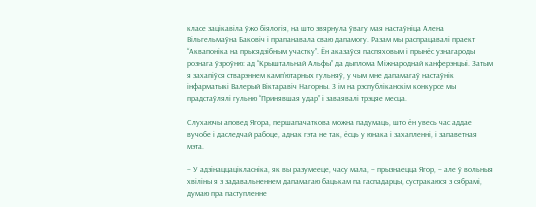класе зацікавіла ўжо біялогія, на што звярнула ўвагу мая настаўніца Алена Вільгельмаўна Баковіч і прапанавала сваю дапамогу. Разам мы распрацавалі праект “Аквапоніка на прысядзібным участку”. Ён аказаўся паспяховым і прынёс узнагароды рознага ўзроўню: ад “Крыштальнай Альфы” да дыплома Міжнароднай канферэнцыі. Затым я захапіўся стварэннем камп’ютарных гульняў, у чым мне дапамагаў настаўнік інфарматыкі Валерый Віктаравіч Нагорны. З ім на рэспубліканскім конкурсе мы прадстаўлялі гульню “Принявшая удар” і заваявалі трэцяе месца.

Слухаючы аповед Ягора, першапачаткова можна падумаць, што ён увесь час аддае вучобе і даследчай рабоце, аднак гэта не так, ёсць у юнака і захапленні, і запаветная мэта.

– У адзінаццацікласніка, як вы разумееце, часу мала, – прызнаецца Ягор, – але ў вольныя хвіліны я з задавальненнем дапамагаю бацькам па гаспадарцы, сустракаюся з сябрамі, думаю пра паступленне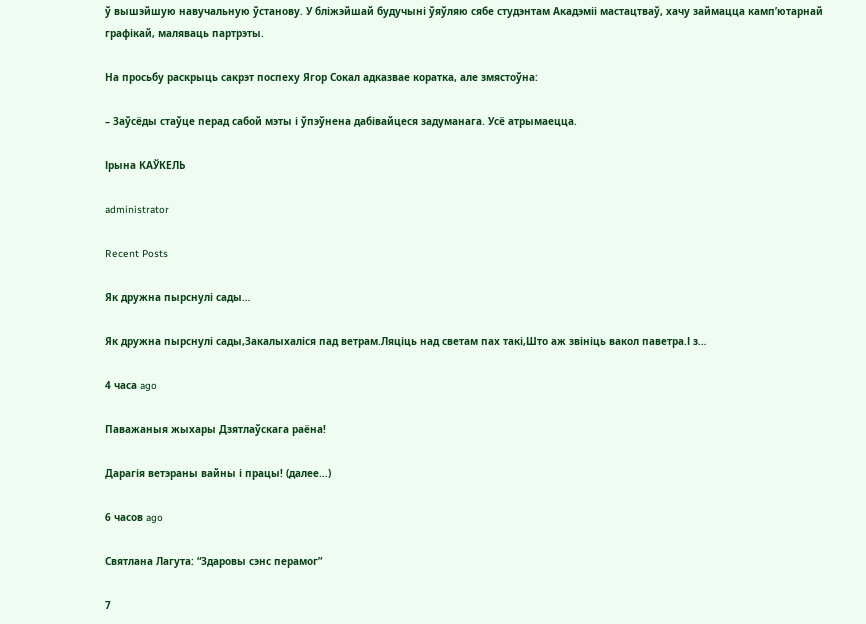ў вышэйшую навучальную ўстанову. У бліжэйшай будучыні ўяўляю сябе студэнтам Акадэміі мастацтваў, хачу займацца камп’ютарнай графікай, маляваць партрэты.

На просьбу раскрыць сакрэт поспеху Ягор Сокал адказвае коратка, але змястоўна:

– Заўсёды стаўце перад сабой мэты і ўпэўнена дабівайцеся задуманага. Усё атрымаецца.

Ірына КАЎКЕЛЬ

administrator

Recent Posts

Як дружна пырснулі сады…

Як дружна пырснулі сады,Закалыхаліся пад ветрам.Ляціць над светам пах такі,Што аж звініць вакол паветра.І з…

4 часа ago

Паважаныя жыхары Дзятлаўскага раёна!

Дарагія ветэраны вайны і працы! (далее…)

6 часов ago

Святлана Лагута: “Здаровы сэнс перамог”

7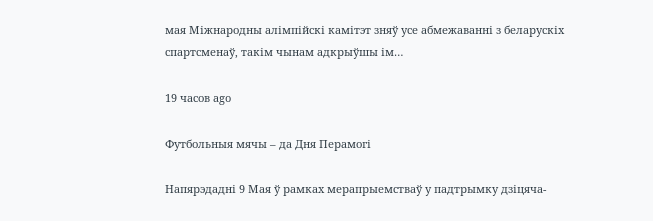мая Міжнародны алімпійскі камітэт зняў усе абмежаванні з беларускіх спартсменаў, такім чынам адкрыўшы ім…

19 часов ago

Футбольныя мячы – да Дня Перамогі

Напярэдадні 9 Мая ў рамках мерапрыемстваў у падтрымку дзіцяча-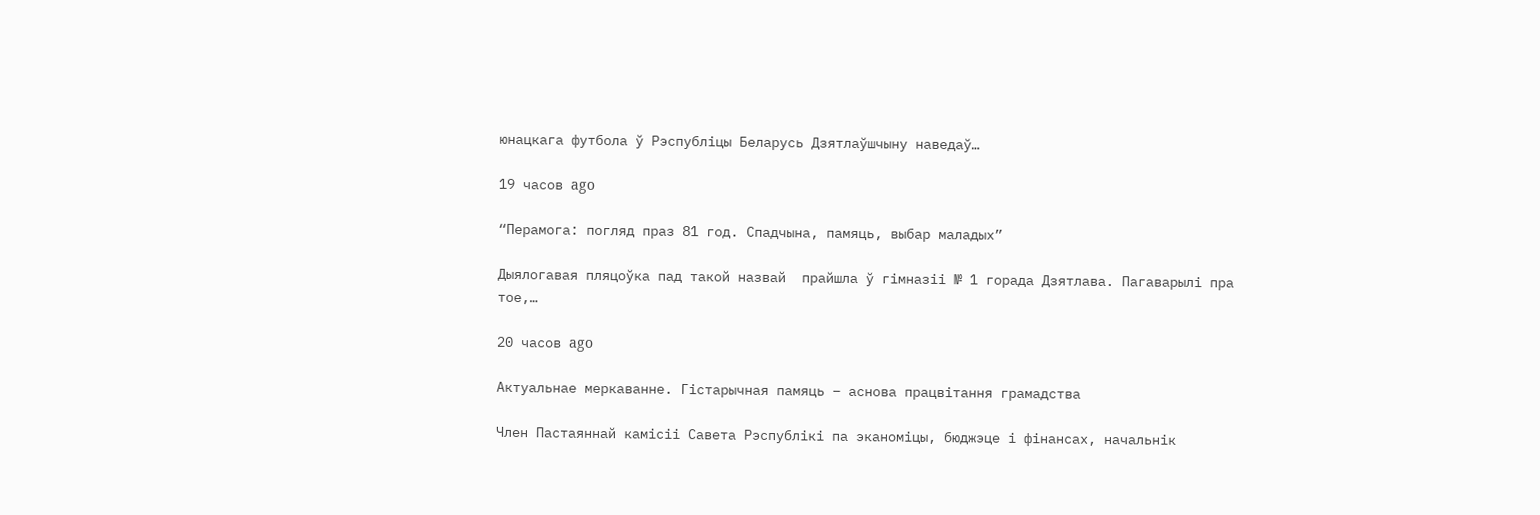юнацкага футбола ў Рэспубліцы Беларусь Дзятлаўшчыну наведаў…

19 часов ago

“Перамога: погляд праз 81 год. Спадчына, памяць, выбар маладых”

Дыялогавая пляцоўка пад такой назвай  прайшла ў гімназіі № 1 горада Дзятлава. Пагаварылі пра тое,…

20 часов ago

Актуальнае меркаванне. Гістарычная памяць – аснова працвітання грамадства

Член Пастаяннай камісіі Савета Рэспублікі па эканоміцы, бюджэце і фінансах, начальнік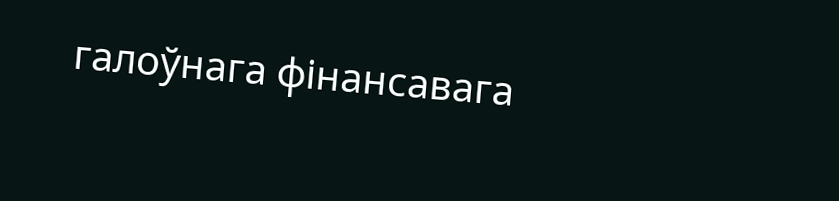галоўнага фінансавага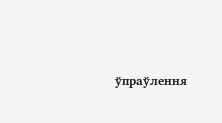ўпраўлення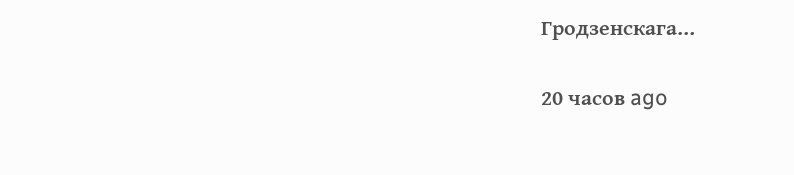Гродзенскага…

20 часов ago